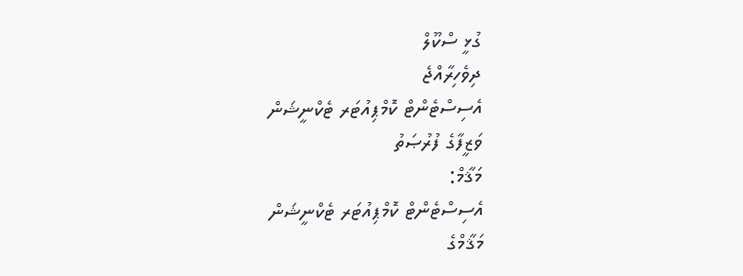ގުޅީ ސްކޫލް
ދިވެހިރާއްޖެ
އެސިސްޓެންޓް ކޮމްޕިއުޓަރ ޓެކްނީޝަން
ވަޒީފާގެ ފުރުޞަތު
މަޤާމް:
އެސިސްޓެންޓް ކޮމްޕިއުޓަރ ޓެކްނީޝަން
މަޤާމްގެ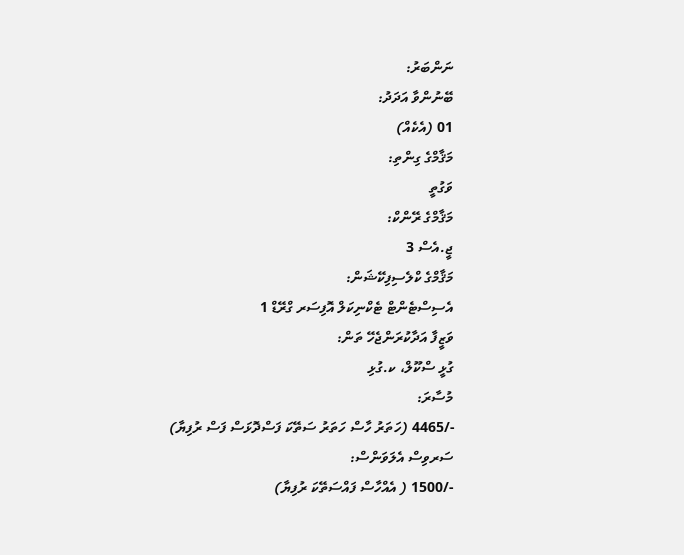ނަންބަރު:
ބޭނުންވާ އަދަދު:
01 (އެކެއް)
މަޤާމްގެ ގިންތި:
ވަގުތީ
މަޤާމްގެ ރޭންކް:
ޖީ.އެސް 3
މަޤާމްގެ ކްލެސިފިކޭޝަން:
އެސިސްޓެންޓް ޓެކްނިކަލް އޮފިސަރ ގްރޭޑް 1
ވަޒީފާ އަދާކުރަންޖެހޭ ތަން:
ގުޅީ ސްކޫލް، ކ.ގުޅި
މުސާރަ:
-/4465 (ހަތަރު ހާސް ހަތަރު ސަތޭކަ ފަސްދޮޅަސް ފަސް ރުފިޔާ)
ސަރވިސް އެލަވަންސް:
-/1500 ( އެއްހާސް ފައްސަތޭކަ ރުފިޔާ)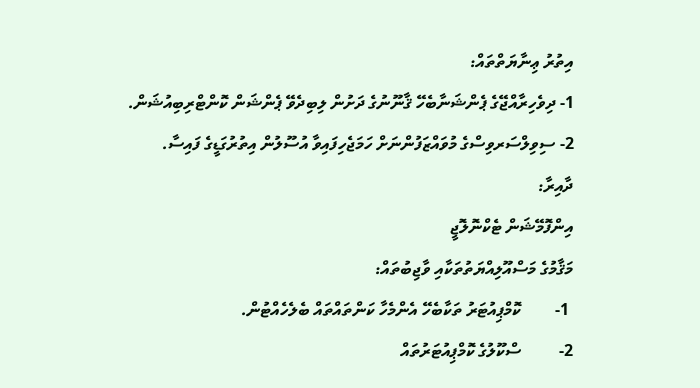އިތުރު ޢިނާޔަތްތައް:
1- ދިވެހިރާއްޖޭގެ ޕެންޝަނާބެހޭ ޤާނޫނުގެ ދަށުން ލިބިދެވޭ ޕެންޝަން ކޮންޓްރިބިއުޝަން.
2- ސިވިލްސަރވިސްގެ މުވައްޒަފުންނަށް ހަމަޖެހިފައިވާ އުސޫލުން އިތުރުގަޑީގެ ފައިސާ.
ދާއިރާ:
އިންފޮމޭޝަން ޓެކްނޮލޮޖީ
މަޤާމުގެ މަސްއޫލިއްޔަތުތަކާއި ވާޖިބުތައް:
 1-        ކޮމްޕިއުޓަރު ތަކާބެހޭ އެންމެހާ ކަންތައްތައް ބެލެހެއްޓުން.
2-         ސްކޫލުގެ ކޮމްޕިއުޓަރުތައް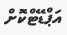އަޕްޑޭޓްކޮށް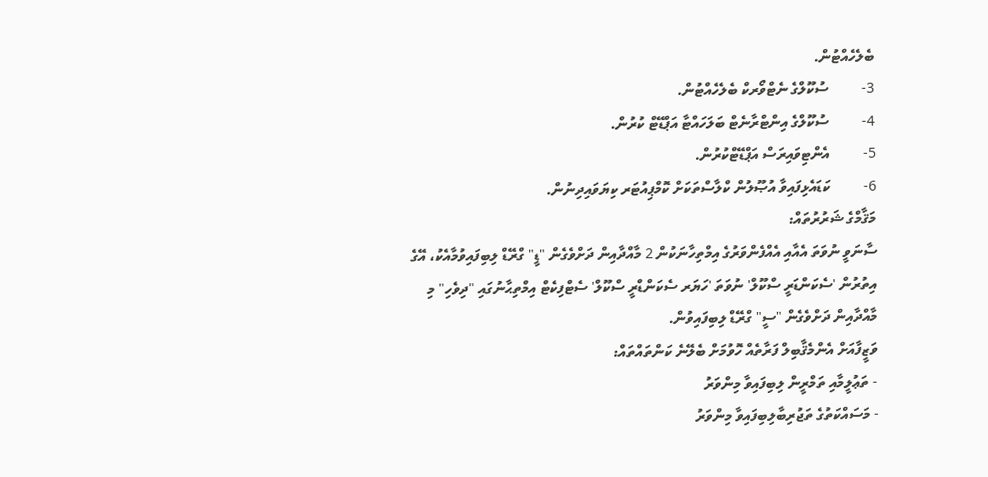ބެލެހެއްޓުން.
3-         ސުކޫލްގެ ނެޓްވޯރކް ބެލެހެއްޓުން.
4-         ސުކޫލްގެ އިންޓްރާނެޓް ބަލަހައްޓާ އަޕްޑޭޓް ކުރުން.
5-         އެންޓިވައިރަސް އަޕްޑޭޓްކުރުން.
6-         ކަޑައެޅިފައިވާ އުޞޫލުން ކްލާސްތަކަށް ކޮމްޕިއުޓަރ ކިޔަވައިދިނުން.
މަޤާމްގެ ޝަރުރުތައް:
ސާނަވީ ނުވަތަ އެއާއި އެއްފެންވަރުގެ އިމްތިހާނަކުން 2 މާއްދާއިން ދަށްވެގެން "ޑީ" ގްރޭޑް ލިބިފައިވުމާއެކު، އޭގެ އިތުރުން 'ސެކަންޑަރީ ސްކޫލް' ނުވަތަ 'ހަޔަރ ސެކަންޑްރީ ސްކޫލް' ސެޓްފިކެޓް އިމްތިޙާނުގައި "ދިވެހި" މި މާއްދާއިން ދަށްވެގެން "ސީ" ގްރޭޑް ލިބިފައިވުން.
ވަޒީފާއަށް އެންމެޤާބިލް ފަރާތެއް ހޮވުމަށް ބެލޭނެ ކަންތައްތައް:
- ތަޢުލީމާއި ތަމްރީން ލިބިފައިވާ މިންވަރު
- މަސައްކަތުގެ ތަޖުރިބާލިބިފައިވާ މިންވަރު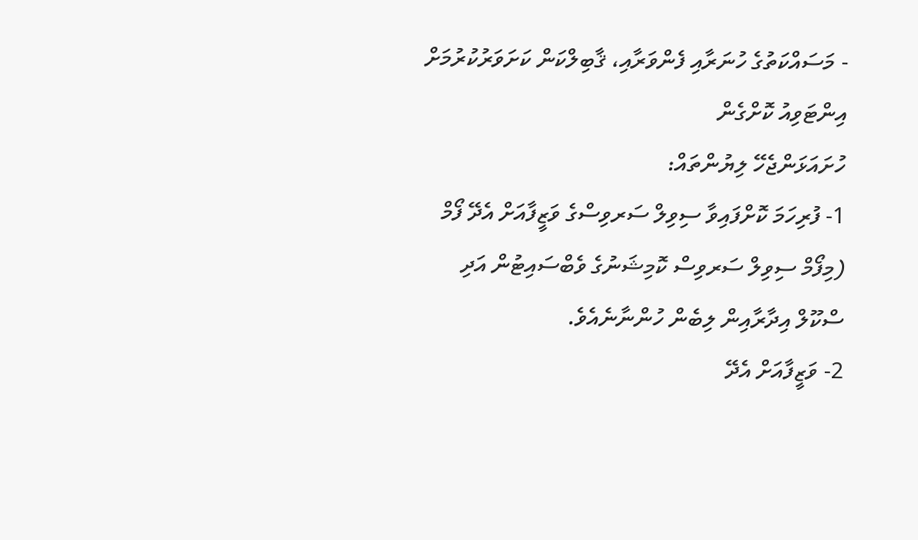- މަސައްކަތުގެ ހުނަރާއި ފެންވަރާއި، ޤާބިލްކަން ކަށަވަރުކުރުމަށް އިންޓަވިއު ކޮށްގެން
ހުށައަޅަންޖެހޭ ލިޔުންތައް:
1- ފުރިހަމަ ކޮށްފައިވާ ސިވިލް ސަރވިސްގެ ވަޒީފާއަށް އެދޭ ފޯމް (މިފޯމް ސިވިލް ސަރވިސް ކޮމިޝަނުގެ ވެބްސައިޓުން އަދި ސްކޫލް އިދާރާއިން ލިބެން ހުންނާނެއެވެ.
2- ވަޒީފާއަށް އެދޭ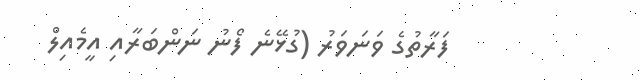ފަރާތުގެ ވަނަވަރު (ގުޅޭނެ ފޯނު ނަންބަރާއި އީމެއިލް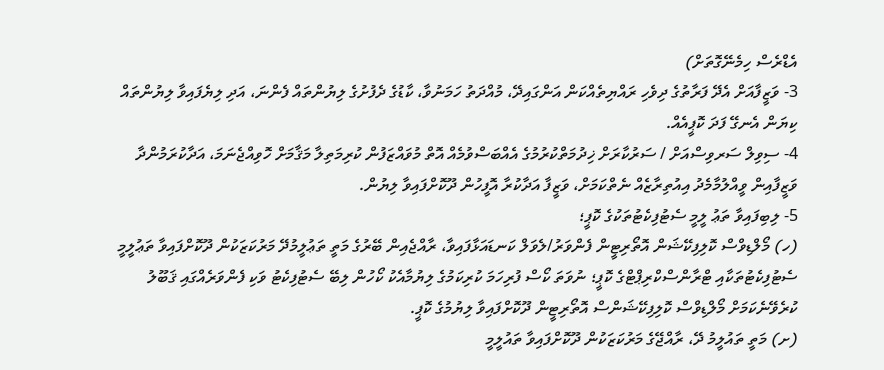އެޑްރެސް ހިމެނޭގޮތަށް)
3- ވަޒީފާއަށް އެދޭ ފަރާތުގެ ދިވެހި ރައްޔިތެއްކަން އަންގައިދޭ، މުއްދަތު ހަމަނުވާ، ކާޑުގެ ދެފުށުގެ ލިޔުންތައް ފެންނަ، އަދި ލިޔެފައިވާ ލިޔުންތައް ކިޔަން އެނގޭ ފަދަ ކޮޕީއެއް.
4- ސިވިލް ސަރވިސްއަށް / ސަރުކާރަށް ޚިދުމަތްކުރުމުގެ އެއްބަސްވުމެއް އޮތް މުވައްޒަފުން ކުރިމަތިލާ މަޤާމަށް ހޮވިއްޖެނަމަ، އަދާކުރަމުންދާ ވަޒީފާއިން ވީއްލުމާމެދު އިއުތިރާޒެއް ނެތްކަމަށް، ވަޒީފާ އަދާކުރާ އޮފީހުން ދޫކޮށްފައިވާ ލިޔުން.
5- ލިބިފައިވާ ތަޢު ލީމީ ސެޓުފިކެޓުތަކުގެ ކޮޕީ؛
(ހ) މޯލްޑިވްސް ކޮލިފިކޭޝަން އޮތޯރިޓީން ފެންވަރު/ލެވަލް ކަނޑައަޅާފައިވާ، ރާއްޖެއިން ބޭރުގެ މަތީ ތަޢުލީމުދޭ މަރުކަޒަކުން ދޫކޮށްފައިވާ ތަޢުލީމީ ސެޓުފިކެޓުތަކާއި ޓްރާންސްކްރިޕްޓްގެ ކޮޕީ؛ ނުވަތަ ކޯސް ފުރިހަމަ ކުރިކަމުގެ ލިޔުމާއެކު ކޯހުން ލިބޭ ސެޓުފިކެޓު ވަކި ފެންވަރެއްގައި ޤަބޫލު ކުރެވޭނެކަމަށް މޯލްޑިވްސް ކޮލިފިކޭޝަންސް އޮތޯރިޓީން ދޫކޮށްފައިވާ ލިޔުމުގެ ކޮޕީ.
(ށ) މަތީ ތައުލީމު ދޭ، ރާއްޖޭގެ މަރުކަޒަކުން ދޫކޮށްފައިވާ ތައުލީމީ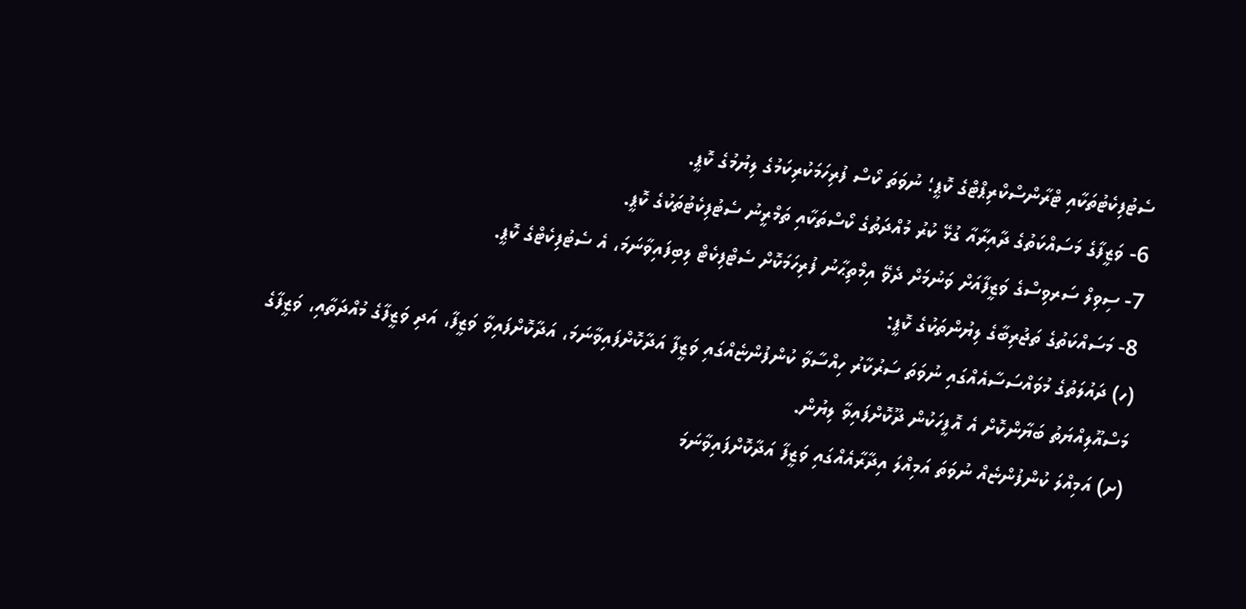ސެޓުފިކެޓުތަކާއި ޓްރާންސްކްރިޕްޓްގެ ކޮޕީ؛ ނުވަތަ ކޯސް ފުރިހަމަކުރިކަމުގެ ލިޔުމުގެ ކޮޕީ.
6- ވަޒީފާގެ މަސައްކަތުގެ ދާއިރާއާ ގުޅޭ ކުރު މުއްދަތުގެ ކޯސްތަކާއި ތަމްރީނު ސެޓުފިކެޓުތަކުގެ ކޮޕީ.
7- ސިވިލް ސަރވިސްގެ ވަޒީފާއަށް ވަނުމަށް ދެވޭ އިމްތިޙާނު ފުރިހަމަކޮށް ސެޓްފިކެޓް ލިބިފައިވާނަމަ، އެ ސެޓުފިކެޓްގެ ކޮޕީ.
8- މަސައްކަތުގެ ތަޖުރިބާގެ ލިޔުންތަކުގެ ކޮޕީ:
(ހ) ދައުލަތުގެ މުވައްސަސާއެއްގައި ނުވަތަ ސަރުކާރު ހިއްސާވާ ކުންފުންޏެއްގައި ވަޒީފާ އަދާކޮށްފައިވާނަމަ، އަދާކޮށްފައިވާ ވަޒީފާ، އަދި ވަޒީފާގެ މުއްދަތާއި، ވަޒީފާގެ މަސްއޫލިއްޔަތު ބަޔާންކޮށް އެ އޮފީހަކުން ދޫކޮށްފައިވާ ލިޔުން.
(ށ) އަމިއްލަ ކުންފުންޏެއް ނުވަތަ އަމިއްލަ އިދާރާއެއްގައި ވަޒީފާ އަދާކޮށްފައިވާނަމަ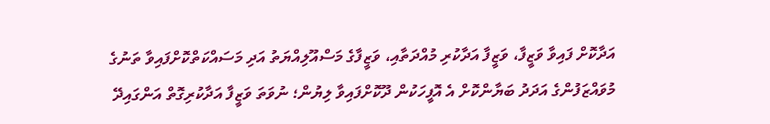އަދާކޮށް ފައިވާ ވަޒީފާ، ވަޒީފާ އަދާކުރި މުއްދަތާއި، ވަޒީފާގެ މަސްއޫލިއްޔަތު އަދި މަސައްކަތްކޮށްފައިވާ ތަނުގެ މުވައްޒަފުންގެ އަދަދު ބަޔާންކޮށް އެ އޮފީހަކުން ދޫކޮށްފައިވާ ލިޔުން؛ ނުވަތަ ވަޒީފާ އަދާކުރިގޮތް އަންގައިދޭ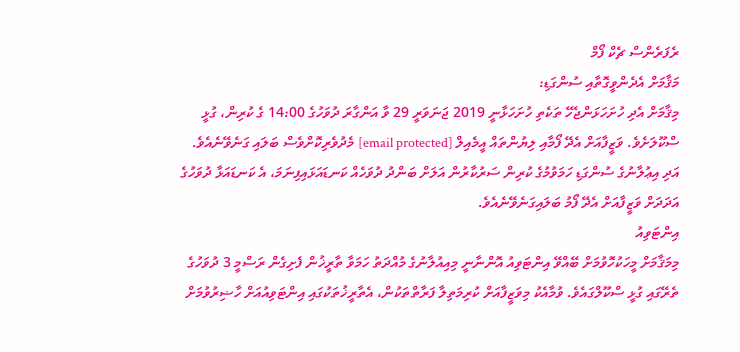ރެފަރެންސް ޗެކް ފޯމް
މަޤާމަށް އެދެންވީގޮތާއި ސުންގަޑި:
މިޤާމަށް އެދި ހުށަހަޅަންޖެހޭ ތަކެތި ހުށަހަޅާނީ 2019 ޖަނަވަރީ 29 ވާ އަންގާރަ ދުވަހުގެ 14:00 ގެ ކުރިން، ގުޅީ ސްކޫލަށެވެ. ވަޒީފާއަށް އެދޭ ފޯމާއި ލިޔުންތައް އީމެއިލް [email protected] މެދުވެރިކޮށްވެސް ބަލައި ގަނެވޭނެއެވެ. އަދި އިޢުލާނުގެ ސުންގަޑި ހަމަވުމުގެ ކުރިން ސަރުކާރުން އަލަށް ބަންދު ދުވަހެއް ކަނޑައަޅައިފިނަމަ، އެ ކަނޑައަޅާ ދުވަހުގެ އަދަދަށް ވަޒީފާއަށް އެދޭ ފޯމު ބަލައިގަނެވޭނެއެވެ.
އިންޓަވިއު
މިމަޤާމަށް މީހަކުހޮވުމަށް ބޭއްވޭ އިންޓަވިއު އޮންނާނީ މިއިއުލާނުގެ މުއްދަތު ހަމަވާ ތާރީޚުން ފެށިގެން ރަސްމީ 3 ދުވަހުގެ ތެރޭގައި ގުޅީ ސްކޫލްގައެވެ. ވުމާއެކު މިވަޒީފާއަށް ކުރިމަތިލާ ފަރާތްތަކުން، އެތާރީޚުތަކުގައި އިންޓަވިއުއަށް ހާޟިރުވުމަށް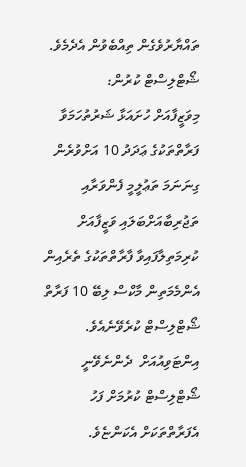ތައްޔާރުވެގެން ތިއްބެވުން އެދެމެވެ.
ޝޯޓްލިސްޓް ކުރުން:
މިވަޒީފާއަށް ހުށައަޅާ ޝަރުތުހަމަވާ ފަރާތްތަކުގެ ޢަދަދު 10 އަށްވުރެން ގިނަނަމަ ތަޢުލީމީ ފެންވަރާއި ތަޖުރިބާއަށްބަލައި ވަޒީފާއަށް ކުރިމަތިލާފައިވާ ފާރާތްތަކުގެ ތެރެއިން އެންމެމަތިން މާކްސް ލިބޭ 10 ފަރާތް ޝޯޓްލިސްޓް ކުރެވޭނެއެވެ. އިންޓަވިއުއަށް  ދެންނެވޭނީ ޝޯޓްލިސްޓް ކުރުމަށް ފަހު އެފަރާތްތަކަށް އެކަންޏެވެ.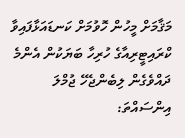މަޤާމަށް މީހުން ހޮވުމަށް ކަނޑައަޅާފައިވާ ކްރައިޓީރިއާގެ ހުރިހާ ބަޔަކުން އެންމެ ދައްވެގެން ލިބެންޖެހޭ ޖުމްލަ އިންސައްތަ: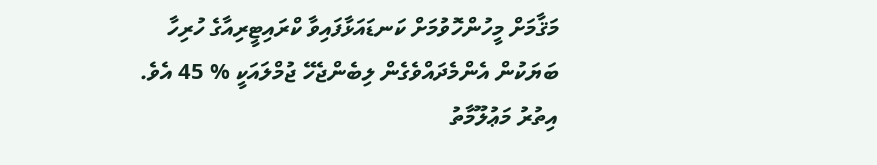މަޤާމަށް މީހުންހޮވުމަށް ކަނޑައަޅާފައިވާ ކްރައިޓީރިއާގެ ހުރިހާ ބަޔަކުން އެންމެދައްވެގެން ލިބެންޖެހޭ ޖުމްލައަކީ % 45 އެވެ.
އިތުރު މަޢުލޫމާތު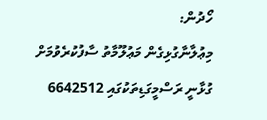ހޯދުން:
މިޢުލާނާގުޅިގެން މަޢުލޫމާތު ސާފުކުރެވުމަށް ގުޅާނީ ރަސްމީގަޑިތަކުގައި 6642512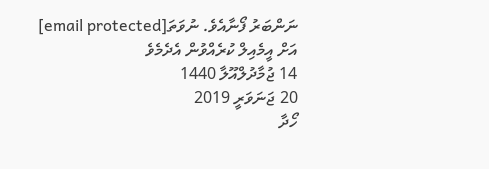ނަންބަރު ފޯނާއެވެ. ނުވަތަ[email protected]  އަށް އީމެއިލް ކުރެއްވުން އެދެމެވެ
14 ޖުމާދުލްއޫލާ 1440
20 ޖަނަވަރީ 2019
ހޯދާ